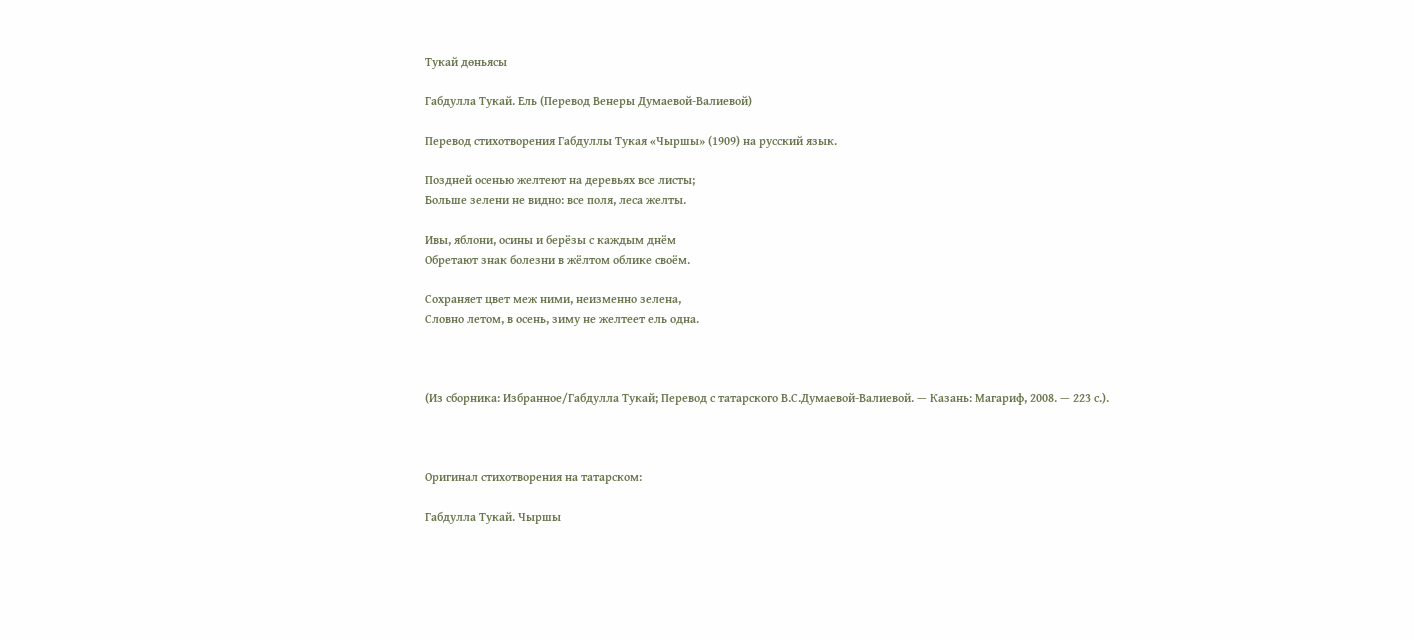Тукай дөньясы

Габдулла Тукай. Ель (Перевод Венеры Думаевой-Валиевой)

Перевод стихотворения Габдуллы Тукая «Чыршы» (1909) на русский язык.

Поздней осенью желтеют на деревьях все листы;
Больше зелени не видно: все поля, леса желты.

Ивы, яблони, осины и берёзы с каждым днём
Обретают знак болезни в жёлтом облике своём.

Сохраняет цвет меж ними, неизменно зелена,
Словно летом, в осень, зиму не желтеет ель одна.



(Из сборника: Избранное/Габдулла Тукай; Перевод с татарского В.С.Думаевой-Валиевой. — Казань: Магариф, 2008. — 223 с.).



Оригинал стихотворения на татарском:

Габдулла Тукай. Чыршы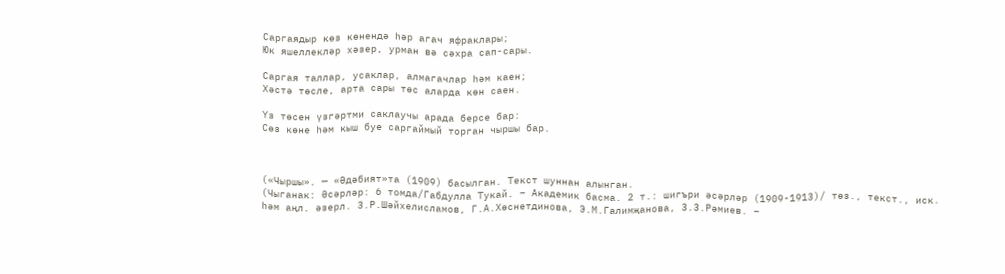Саргаядыр көз көнендә һәр агач яфраклары;
Юк яшеллекләр хәзер, урман вә сәхра сап-сары.

Саргая таллар, усаклар, алмагачлар һәм каен;
Хәстә төсле, арта сары төс аларда көн саен.

Үз төсен үзгәртми саклаучы арада берсе бар:
Сөз көне һәм кыш буе саргаймый торган чыршы бар.



(«Чыршы». — «Әдәбият»та (1909) басылган. Текст шуннан алынган.
(Чыганак: Әсәрләр: 6 томда/Габдулла Тукай. – Академик басма. 2 т.: шигъри әсәрләр (1909-1913)/ төз., текст., иск. һәм аңл. әзерл. З.Р.Шәйхелисламов, Г.А.Хөснетдинова, Э.М.Галимҗанова, З.З.Рәмиев. –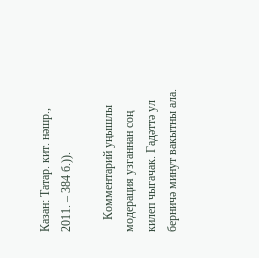Казан: Татар. кит. нәшр., 2011. – 384 б.)).

    Комментарий уңышлы модерация узганнан соң килеп чыгачак. Гадәттә ул берничә минут вакытны ала.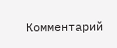Комментарий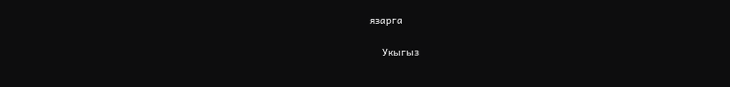язарга

    Укыгыз